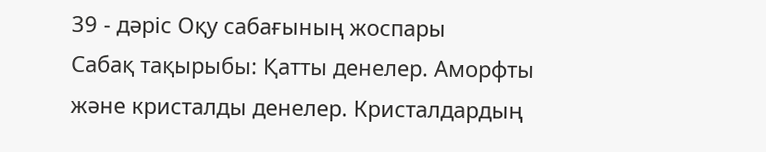39 - дәріс Оқу сабағының жоспары
Сабақ тақырыбы: Қатты денелер. Аморфты және кристалды денелер. Кристалдардың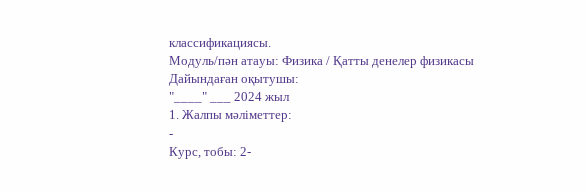классификациясы.
Модуль/пән атауы: Физика / Қатты денелер физикасы
Дайындаған оқытушы:
"____" ___ 2024 жыл
1. Жалпы мәліметтер:
-
Курс, тобы: 2-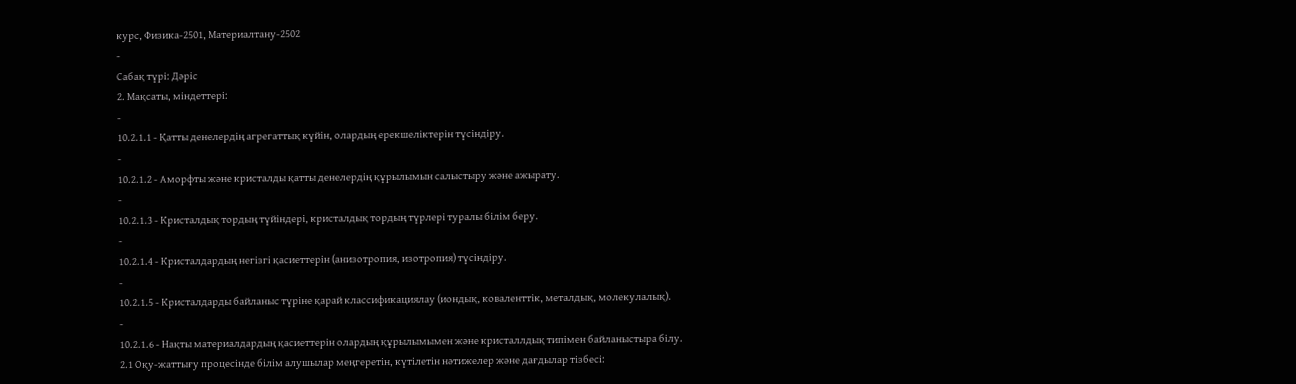курс, Физика-2501, Материалтану-2502
-
Сабақ түрі: Дәріс
2. Мақсаты, міндеттері:
-
10.2.1.1 - Қатты денелердің агрегаттық күйін, олардың ерекшеліктерін түсіндіру.
-
10.2.1.2 - Аморфты және кристалды қатты денелердің құрылымын салыстыру және ажырату.
-
10.2.1.3 - Кристалдық тордың түйіндері, кристалдық тордың түрлері туралы білім беру.
-
10.2.1.4 - Кристалдардың негізгі қасиеттерін (анизотропия, изотропия) түсіндіру.
-
10.2.1.5 - Кристалдарды байланыс түріне қарай классификациялау (иондық, коваленттік, металдық, молекулалық).
-
10.2.1.6 - Нақты материалдардың қасиеттерін олардың құрылымымен және кристаллдық типімен байланыстыра білу.
2.1 Оқу-жаттығу процесінде білім алушылар меңгеретін, күтілетін нәтижелер және дағдылар тізбесі: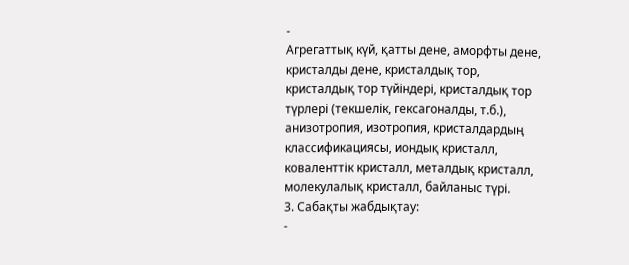-
Агрегаттық күй, қатты дене, аморфты дене, кристалды дене, кристалдық тор, кристалдық тор түйіндері, кристалдық тор түрлері (текшелік, гексагоналды, т.б.), анизотропия, изотропия, кристалдардың классификациясы, иондық кристалл, коваленттік кристалл, металдық кристалл, молекулалық кристалл, байланыс түрі.
3. Сабақты жабдықтау:
-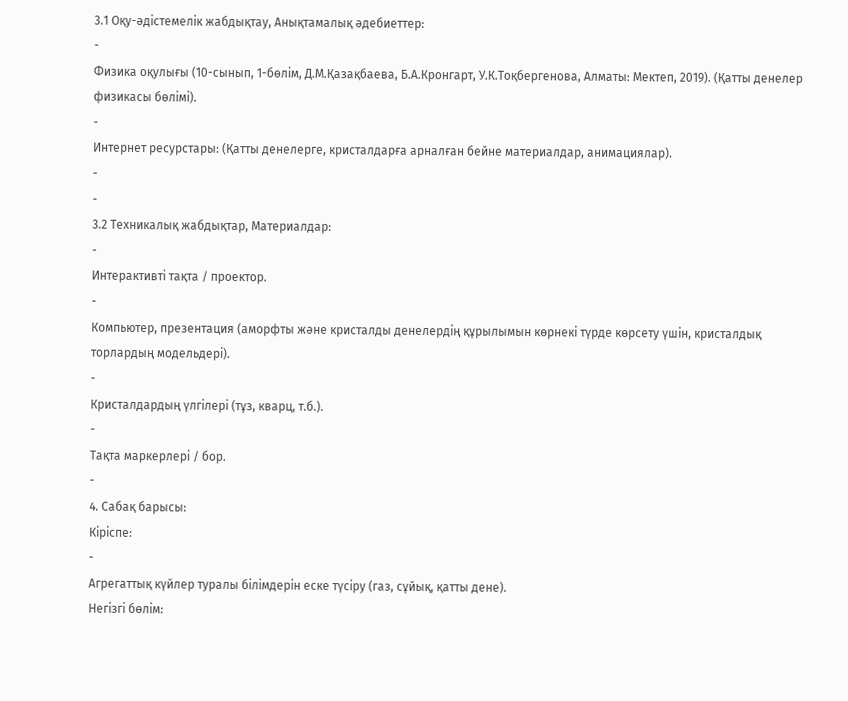3.1 Оқу-әдістемелік жабдықтау, Анықтамалық әдебиеттер:
-
Физика оқулығы (10-сынып, 1-бөлім, Д.М.Қазақбаева, Б.А.Кронгарт, У.К.Тоқбергенова, Алматы: Мектеп, 2019). (Қатты денелер физикасы бөлімі).
-
Интернет ресурстары: (Қатты денелерге, кристалдарға арналған бейне материалдар, анимациялар).
-
-
3.2 Техникалық жабдықтар, Материалдар:
-
Интерактивті тақта / проектор.
-
Компьютер, презентация (аморфты және кристалды денелердің құрылымын көрнекі түрде көрсету үшін, кристалдық торлардың модельдері).
-
Кристалдардың үлгілері (тұз, кварц, т.б.).
-
Тақта маркерлері / бор.
-
4. Сабақ барысы:
Кіріспе:
-
Агрегаттық күйлер туралы білімдерін еске түсіру (газ, сұйық, қатты дене).
Негізгі бөлім: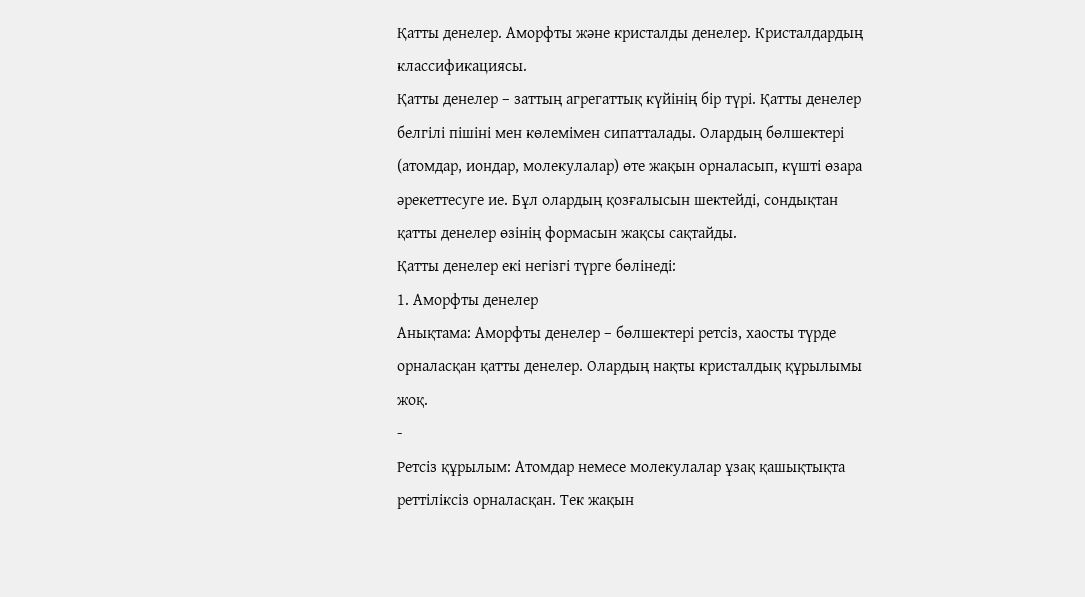Қатты денелер. Аморфты және кристалды денелер. Кристалдардың классификациясы.
Қатты денелер – заттың агрегаттық күйінің бір түрі. Қатты денелер белгілі пішіні мен көлемімен сипатталады. Олардың бөлшектері (атомдар, иондар, молекулалар) өте жақын орналасып, күшті өзара әрекеттесуге ие. Бұл олардың қозғалысын шектейді, сондықтан қатты денелер өзінің формасын жақсы сақтайды.
Қатты денелер екі негізгі түрге бөлінеді:
1. Аморфты денелер
Анықтама: Аморфты денелер – бөлшектері ретсіз, хаосты түрде орналасқан қатты денелер. Олардың нақты кристалдық құрылымы жоқ.
-
Ретсіз құрылым: Атомдар немесе молекулалар ұзақ қашықтықта реттіліксіз орналасқан. Тек жақын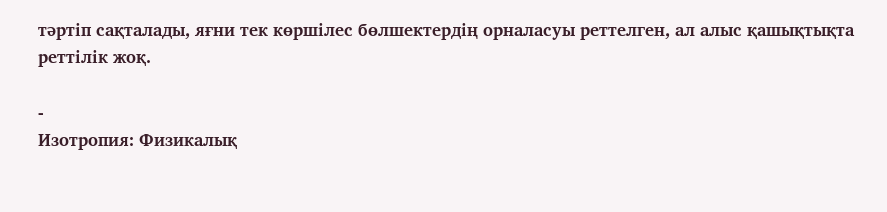тәртіп сақталады, яғни тек көршілес бөлшектердің орналасуы реттелген, ал алыс қашықтықта реттілік жоқ.

-
Изотропия: Физикалық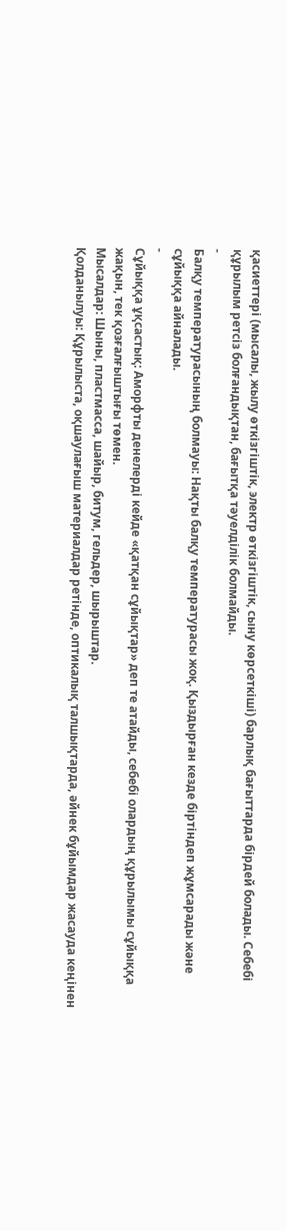қасиеттері (мысалы, жылу өткізгіштік, электр өткізгіштік, сыну көрсеткіші) барлық бағыттарда бірдей болады. Себебі құрылым ретсіз болғандықтан, бағытқа тәуелділік болмайды.
-
Балқу температурасының болмауы: Нақты балқу температурасы жоқ. Қыздырған кезде біртіндеп жұмсарады және сұйыққа айналады.
-
Сұйыққа ұқсастық: Аморфты денелерді кейде «қатқан сұйықтар» деп те атайды, себебі олардың құрылымы сұйыққа жақын, тек қозғалғыштығы төмен.
Мысалдар: Шыны, пластмасса, шайыр, битум, гельдер, шырыштар.
Қолданылуы: Құрылыста, оқшаулағыш материалдар ретінде, оптикалық талшықтарда, әйнек бұйымдар жасауда кеңінен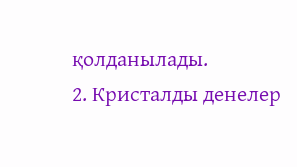қолданылады.
2. Кристалды денелер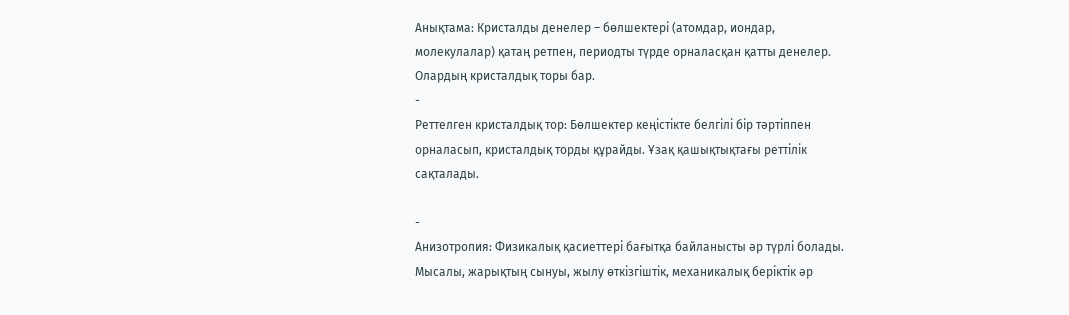Анықтама: Кристалды денелер – бөлшектері (атомдар, иондар, молекулалар) қатаң ретпен, периодты түрде орналасқан қатты денелер. Олардың кристалдық торы бар.
-
Реттелген кристалдық тор: Бөлшектер кеңістікте белгілі бір тәртіппен орналасып, кристалдық торды құрайды. Ұзақ қашықтықтағы реттілік сақталады.

-
Анизотропия: Физикалық қасиеттері бағытқа байланысты әр түрлі болады. Мысалы, жарықтың сынуы, жылу өткізгіштік, механикалық беріктік әр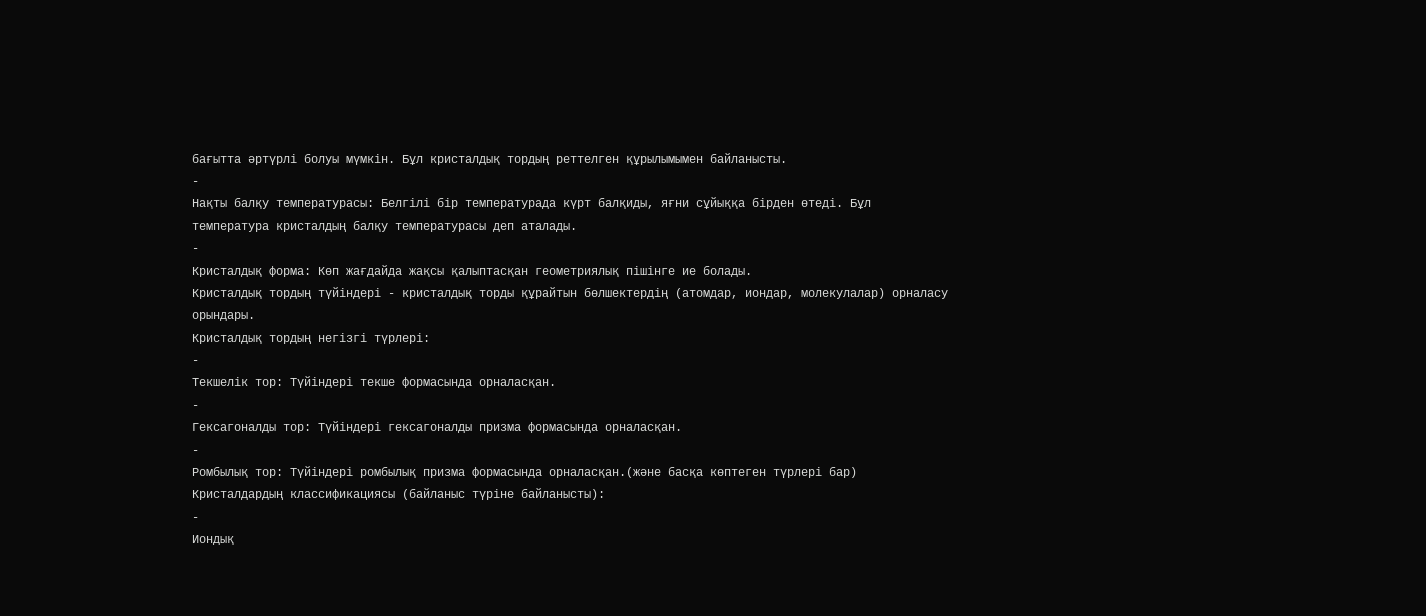бағытта әртүрлі болуы мүмкін. Бұл кристалдық тордың реттелген құрылымымен байланысты.
-
Нақты балқу температурасы: Белгілі бір температурада күрт балқиды, яғни сұйыққа бірден өтеді. Бұл температура кристалдың балқу температурасы деп аталады.
-
Кристалдық форма: Көп жағдайда жақсы қалыптасқан геометриялық пішінге ие болады.
Кристалдық тордың түйіндері - кристалдық торды құрайтын бөлшектердің (атомдар, иондар, молекулалар) орналасу орындары.
Кристалдық тордың негізгі түрлері:
-
Текшелік тор: Түйіндері текше формасында орналасқан.
-
Гексагоналды тор: Түйіндері гексагоналды призма формасында орналасқан.
-
Ромбылық тор: Түйіндері ромбылық призма формасында орналасқан.(және басқа көптеген түрлері бар)
Кристалдардың классификациясы (байланыс түріне байланысты):
-
Иондық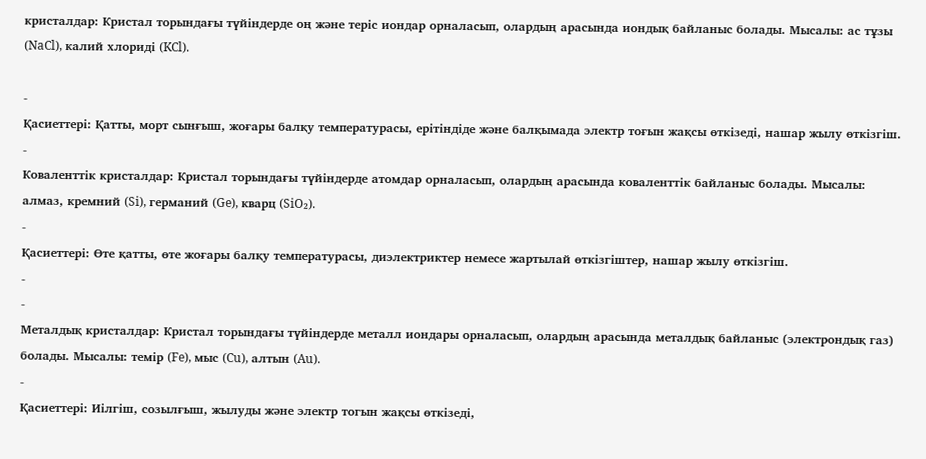кристалдар: Кристал торындағы түйіндерде оң және теріс иондар орналасып, олардың арасында иондық байланыс болады. Мысалы: ас тұзы (NaCl), калий хлориді (KCl).

-
Қасиеттері: Қатты, морт сынғыш, жоғары балқу температурасы, ерітіндіде және балқымада электр тоғын жақсы өткізеді, нашар жылу өткізгіш.
-
Коваленттік кристалдар: Кристал торындағы түйіндерде атомдар орналасып, олардың арасында коваленттік байланыс болады. Мысалы: алмаз, кремний (Si), германий (Ge), кварц (SiO₂).
-
Қасиеттері: Өте қатты, өте жоғары балқу температурасы, диэлектриктер немесе жартылай өткізгіштер, нашар жылу өткізгіш.
-
-
Металдық кристалдар: Кристал торындағы түйіндерде металл иондары орналасып, олардың арасында металдық байланыс (электрондық газ) болады. Мысалы: темір (Fe), мыс (Cu), алтын (Au).
-
Қасиеттері: Иілгіш, созылғыш, жылуды және электр тогын жақсы өткізеді,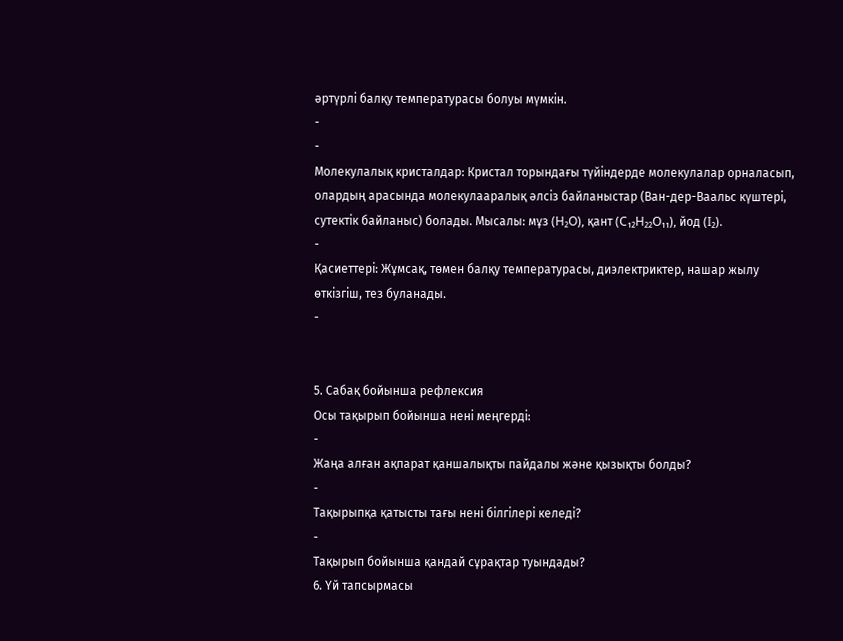әртүрлі балқу температурасы болуы мүмкін.
-
-
Молекулалық кристалдар: Кристал торындағы түйіндерде молекулалар орналасып, олардың арасында молекулааралық әлсіз байланыстар (Ван-дер-Ваальс күштері, сутектік байланыс) болады. Мысалы: мұз (H₂O), қант (C₁₂H₂₂O₁₁), йод (I₂).
-
Қасиеттері: Жұмсақ, төмен балқу температурасы, диэлектриктер, нашар жылу өткізгіш, тез буланады.
-


5. Сабақ бойынша рефлексия
Осы тақырып бойынша нені меңгерді:
-
Жаңа алған ақпарат қаншалықты пайдалы және қызықты болды?
-
Тақырыпқа қатысты тағы нені білгілері келеді?
-
Тақырып бойынша қандай сұрақтар туындады?
6. Үй тапсырмасы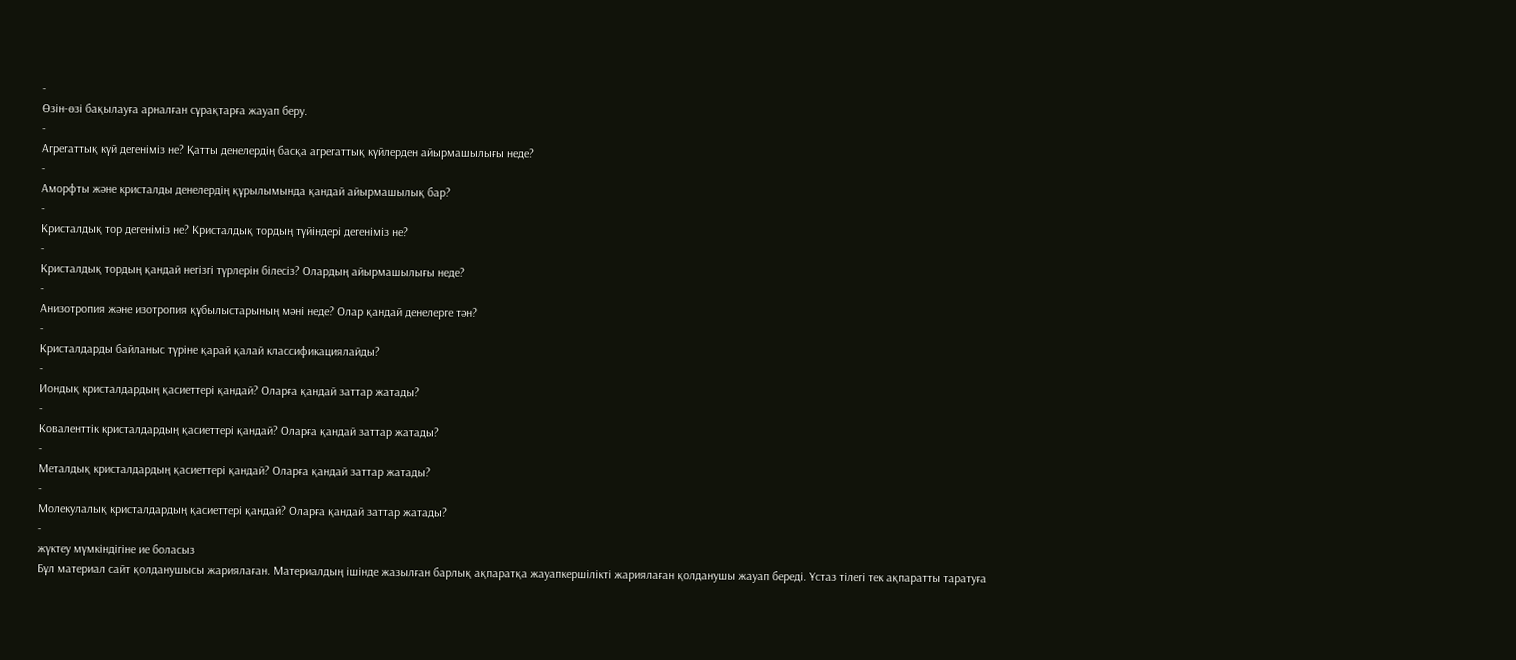-
Өзін-өзі бақылауға арналған сұрақтарға жауап беру.
-
Агрегаттық күй дегеніміз не? Қатты денелердің басқа агрегаттық күйлерден айырмашылығы неде?
-
Аморфты және кристалды денелердің құрылымында қандай айырмашылық бар?
-
Кристалдық тор дегеніміз не? Кристалдық тордың түйіндері дегеніміз не?
-
Кристалдық тордың қандай негізгі түрлерін білесіз? Олардың айырмашылығы неде?
-
Анизотропия және изотропия құбылыстарының мәні неде? Олар қандай денелерге тән?
-
Кристалдарды байланыс түріне қарай қалай классификациялайды?
-
Иондық кристалдардың қасиеттері қандай? Оларға қандай заттар жатады?
-
Коваленттік кристалдардың қасиеттері қандай? Оларға қандай заттар жатады?
-
Металдық кристалдардың қасиеттері қандай? Оларға қандай заттар жатады?
-
Молекулалық кристалдардың қасиеттері қандай? Оларға қандай заттар жатады?
-
жүктеу мүмкіндігіне ие боласыз
Бұл материал сайт қолданушысы жариялаған. Материалдың ішінде жазылған барлық ақпаратқа жауапкершілікті жариялаған қолданушы жауап береді. Ұстаз тілегі тек ақпаратты таратуға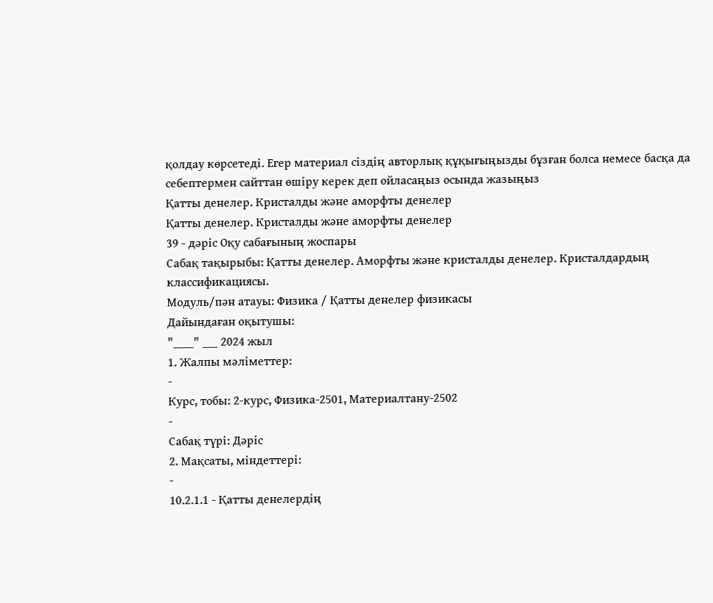қолдау көрсетеді. Егер материал сіздің авторлық құқығыңызды бұзған болса немесе басқа да себептермен сайттан өшіру керек деп ойласаңыз осында жазыңыз
Қатты денелер. Кристалды және аморфты денелер
Қатты денелер. Кристалды және аморфты денелер
39 - дәріс Оқу сабағының жоспары
Сабақ тақырыбы: Қатты денелер. Аморфты және кристалды денелер. Кристалдардың классификациясы.
Модуль/пән атауы: Физика / Қатты денелер физикасы
Дайындаған оқытушы:
"____" ___ 2024 жыл
1. Жалпы мәліметтер:
-
Курс, тобы: 2-курс, Физика-2501, Материалтану-2502
-
Сабақ түрі: Дәріс
2. Мақсаты, міндеттері:
-
10.2.1.1 - Қатты денелердің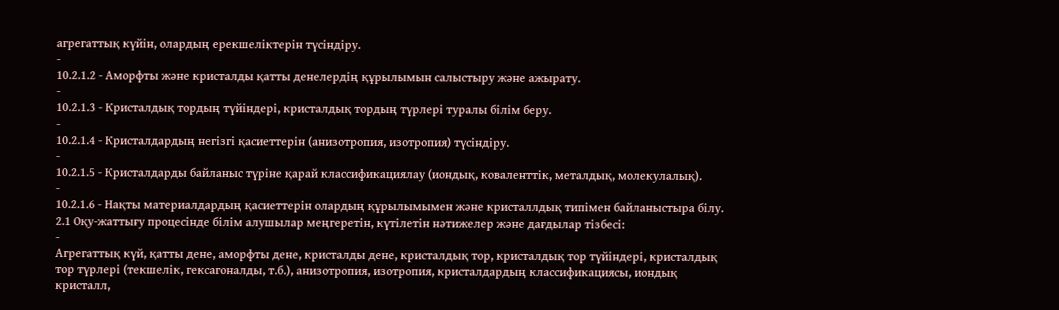агрегаттық күйін, олардың ерекшеліктерін түсіндіру.
-
10.2.1.2 - Аморфты және кристалды қатты денелердің құрылымын салыстыру және ажырату.
-
10.2.1.3 - Кристалдық тордың түйіндері, кристалдық тордың түрлері туралы білім беру.
-
10.2.1.4 - Кристалдардың негізгі қасиеттерін (анизотропия, изотропия) түсіндіру.
-
10.2.1.5 - Кристалдарды байланыс түріне қарай классификациялау (иондық, коваленттік, металдық, молекулалық).
-
10.2.1.6 - Нақты материалдардың қасиеттерін олардың құрылымымен және кристаллдық типімен байланыстыра білу.
2.1 Оқу-жаттығу процесінде білім алушылар меңгеретін, күтілетін нәтижелер және дағдылар тізбесі:
-
Агрегаттық күй, қатты дене, аморфты дене, кристалды дене, кристалдық тор, кристалдық тор түйіндері, кристалдық тор түрлері (текшелік, гексагоналды, т.б.), анизотропия, изотропия, кристалдардың классификациясы, иондық кристалл,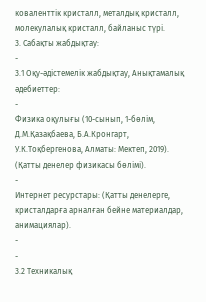коваленттік кристалл, металдық кристалл, молекулалық кристалл, байланыс түрі.
3. Сабақты жабдықтау:
-
3.1 Оқу-әдістемелік жабдықтау, Анықтамалық әдебиеттер:
-
Физика оқулығы (10-сынып, 1-бөлім, Д.М.Қазақбаева, Б.А.Кронгарт, У.К.Тоқбергенова, Алматы: Мектеп, 2019). (Қатты денелер физикасы бөлімі).
-
Интернет ресурстары: (Қатты денелерге, кристалдарға арналған бейне материалдар, анимациялар).
-
-
3.2 Техникалық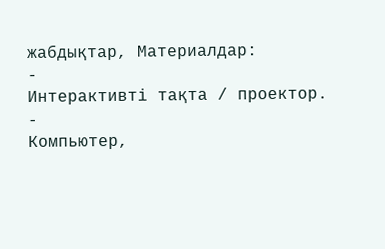жабдықтар, Материалдар:
-
Интерактивті тақта / проектор.
-
Компьютер,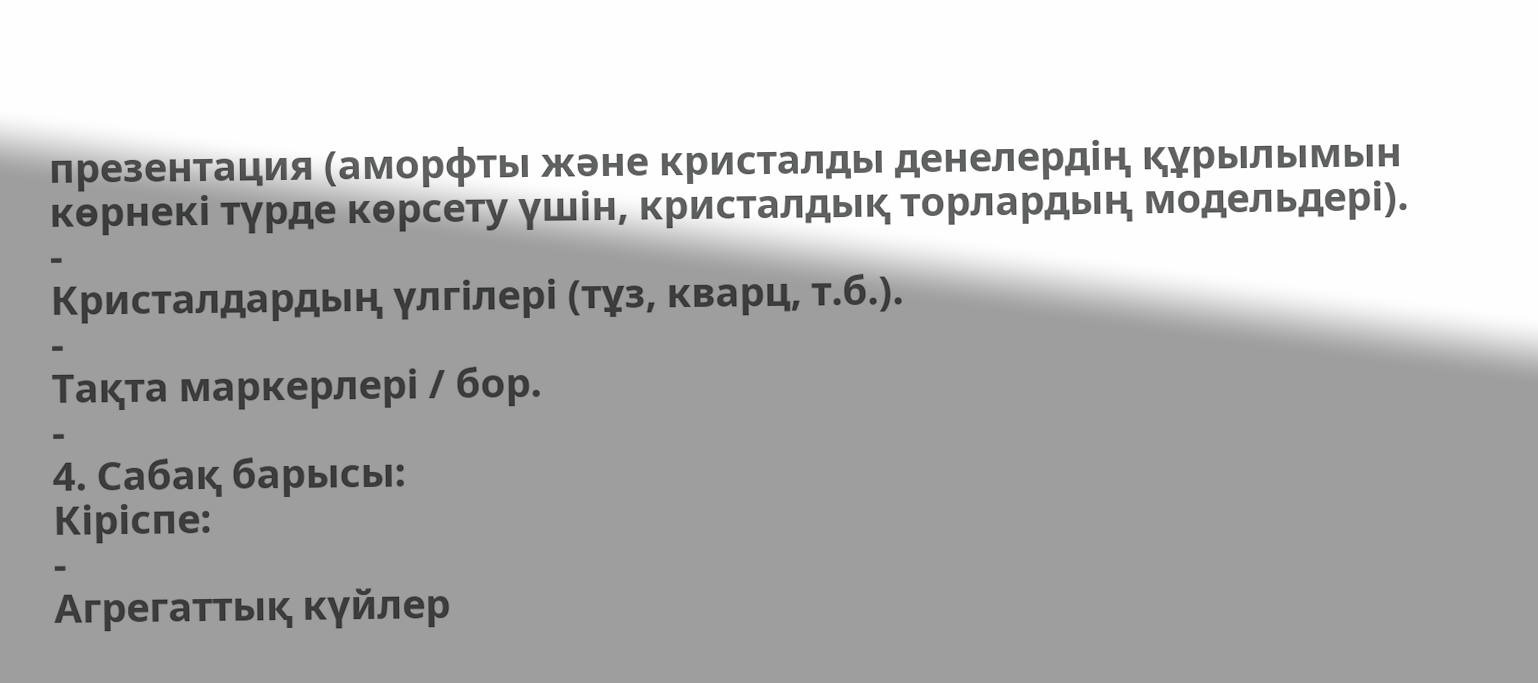презентация (аморфты және кристалды денелердің құрылымын көрнекі түрде көрсету үшін, кристалдық торлардың модельдері).
-
Кристалдардың үлгілері (тұз, кварц, т.б.).
-
Тақта маркерлері / бор.
-
4. Сабақ барысы:
Кіріспе:
-
Агрегаттық күйлер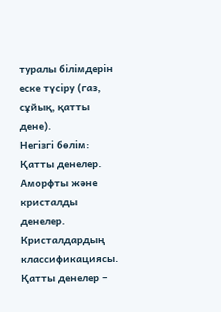туралы білімдерін еске түсіру (газ, сұйық, қатты дене).
Негізгі бөлім:
Қатты денелер. Аморфты және кристалды денелер. Кристалдардың классификациясы.
Қатты денелер –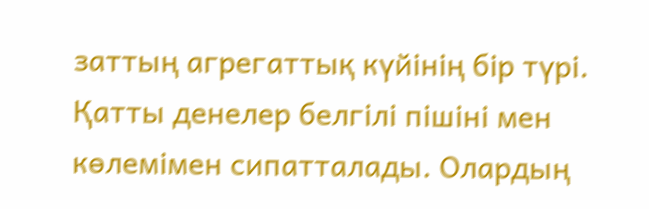заттың агрегаттық күйінің бір түрі. Қатты денелер белгілі пішіні мен көлемімен сипатталады. Олардың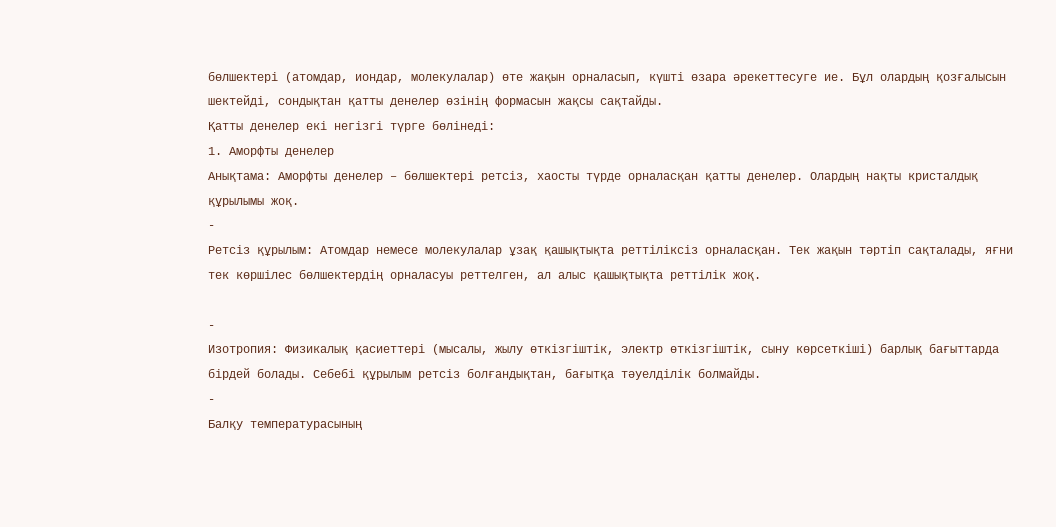бөлшектері (атомдар, иондар, молекулалар) өте жақын орналасып, күшті өзара әрекеттесуге ие. Бұл олардың қозғалысын шектейді, сондықтан қатты денелер өзінің формасын жақсы сақтайды.
Қатты денелер екі негізгі түрге бөлінеді:
1. Аморфты денелер
Анықтама: Аморфты денелер – бөлшектері ретсіз, хаосты түрде орналасқан қатты денелер. Олардың нақты кристалдық құрылымы жоқ.
-
Ретсіз құрылым: Атомдар немесе молекулалар ұзақ қашықтықта реттіліксіз орналасқан. Тек жақын тәртіп сақталады, яғни тек көршілес бөлшектердің орналасуы реттелген, ал алыс қашықтықта реттілік жоқ.

-
Изотропия: Физикалық қасиеттері (мысалы, жылу өткізгіштік, электр өткізгіштік, сыну көрсеткіші) барлық бағыттарда бірдей болады. Себебі құрылым ретсіз болғандықтан, бағытқа тәуелділік болмайды.
-
Балқу температурасының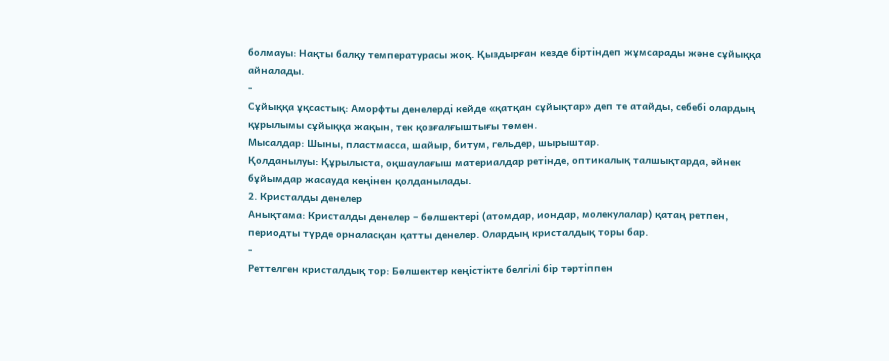болмауы: Нақты балқу температурасы жоқ. Қыздырған кезде біртіндеп жұмсарады және сұйыққа айналады.
-
Сұйыққа ұқсастық: Аморфты денелерді кейде «қатқан сұйықтар» деп те атайды, себебі олардың құрылымы сұйыққа жақын, тек қозғалғыштығы төмен.
Мысалдар: Шыны, пластмасса, шайыр, битум, гельдер, шырыштар.
Қолданылуы: Құрылыста, оқшаулағыш материалдар ретінде, оптикалық талшықтарда, әйнек бұйымдар жасауда кеңінен қолданылады.
2. Кристалды денелер
Анықтама: Кристалды денелер – бөлшектері (атомдар, иондар, молекулалар) қатаң ретпен, периодты түрде орналасқан қатты денелер. Олардың кристалдық торы бар.
-
Реттелген кристалдық тор: Бөлшектер кеңістікте белгілі бір тәртіппен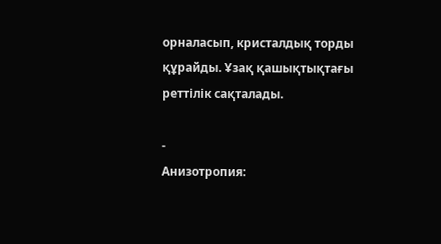орналасып, кристалдық торды құрайды. Ұзақ қашықтықтағы реттілік сақталады.

-
Анизотропия: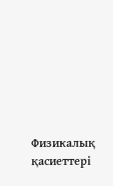Физикалық қасиеттері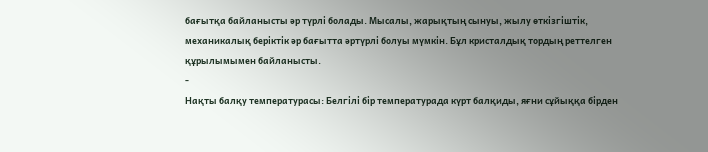бағытқа байланысты әр түрлі болады. Мысалы, жарықтың сынуы, жылу өткізгіштік, механикалық беріктік әр бағытта әртүрлі болуы мүмкін. Бұл кристалдық тордың реттелген құрылымымен байланысты.
-
Нақты балқу температурасы: Белгілі бір температурада күрт балқиды, яғни сұйыққа бірден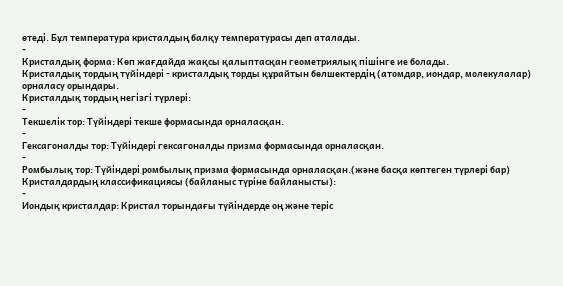өтеді. Бұл температура кристалдың балқу температурасы деп аталады.
-
Кристалдық форма: Көп жағдайда жақсы қалыптасқан геометриялық пішінге ие болады.
Кристалдық тордың түйіндері - кристалдық торды құрайтын бөлшектердің (атомдар, иондар, молекулалар) орналасу орындары.
Кристалдық тордың негізгі түрлері:
-
Текшелік тор: Түйіндері текше формасында орналасқан.
-
Гексагоналды тор: Түйіндері гексагоналды призма формасында орналасқан.
-
Ромбылық тор: Түйіндері ромбылық призма формасында орналасқан.(және басқа көптеген түрлері бар)
Кристалдардың классификациясы (байланыс түріне байланысты):
-
Иондық кристалдар: Кристал торындағы түйіндерде оң және теріс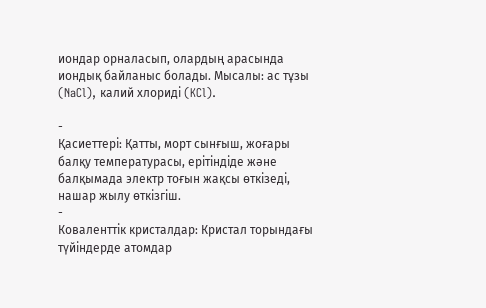иондар орналасып, олардың арасында иондық байланыс болады. Мысалы: ас тұзы (NaCl), калий хлориді (KCl).

-
Қасиеттері: Қатты, морт сынғыш, жоғары балқу температурасы, ерітіндіде және балқымада электр тоғын жақсы өткізеді, нашар жылу өткізгіш.
-
Коваленттік кристалдар: Кристал торындағы түйіндерде атомдар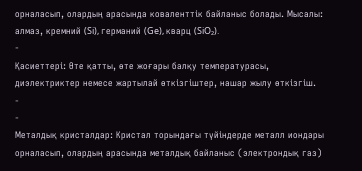орналасып, олардың арасында коваленттік байланыс болады. Мысалы: алмаз, кремний (Si), германий (Ge), кварц (SiO₂).
-
Қасиеттері: Өте қатты, өте жоғары балқу температурасы, диэлектриктер немесе жартылай өткізгіштер, нашар жылу өткізгіш.
-
-
Металдық кристалдар: Кристал торындағы түйіндерде металл иондары орналасып, олардың арасында металдық байланыс (электрондық газ)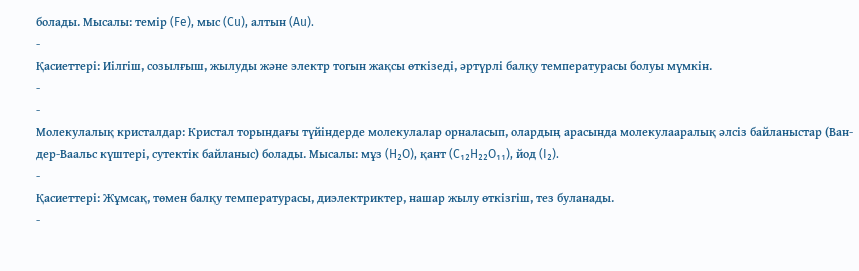болады. Мысалы: темір (Fe), мыс (Cu), алтын (Au).
-
Қасиеттері: Иілгіш, созылғыш, жылуды және электр тогын жақсы өткізеді, әртүрлі балқу температурасы болуы мүмкін.
-
-
Молекулалық кристалдар: Кристал торындағы түйіндерде молекулалар орналасып, олардың арасында молекулааралық әлсіз байланыстар (Ван-дер-Ваальс күштері, сутектік байланыс) болады. Мысалы: мұз (H₂O), қант (C₁₂H₂₂O₁₁), йод (I₂).
-
Қасиеттері: Жұмсақ, төмен балқу температурасы, диэлектриктер, нашар жылу өткізгіш, тез буланады.
-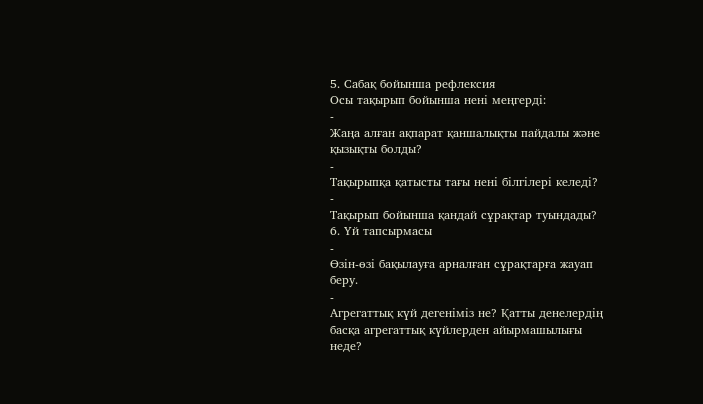5. Сабақ бойынша рефлексия
Осы тақырып бойынша нені меңгерді:
-
Жаңа алған ақпарат қаншалықты пайдалы және қызықты болды?
-
Тақырыпқа қатысты тағы нені білгілері келеді?
-
Тақырып бойынша қандай сұрақтар туындады?
6. Үй тапсырмасы
-
Өзін-өзі бақылауға арналған сұрақтарға жауап беру.
-
Агрегаттық күй дегеніміз не? Қатты денелердің басқа агрегаттық күйлерден айырмашылығы неде?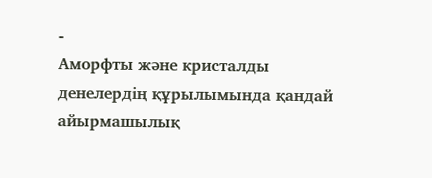-
Аморфты және кристалды денелердің құрылымында қандай айырмашылық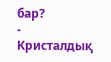бар?
-
Кристалдық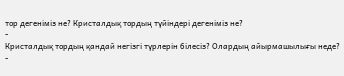тор дегеніміз не? Кристалдық тордың түйіндері дегеніміз не?
-
Кристалдық тордың қандай негізгі түрлерін білесіз? Олардың айырмашылығы неде?
-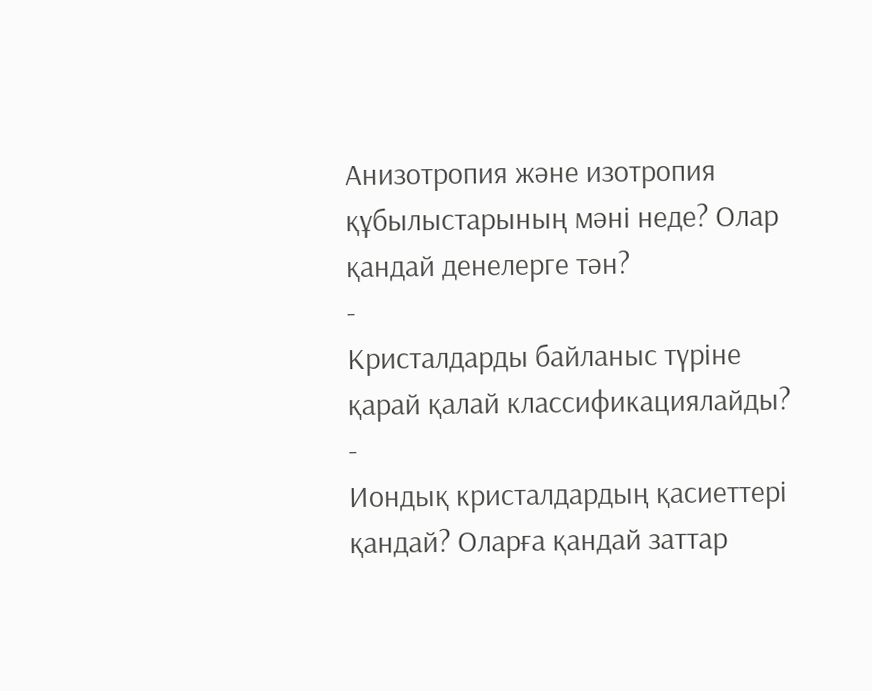Анизотропия және изотропия құбылыстарының мәні неде? Олар қандай денелерге тән?
-
Кристалдарды байланыс түріне қарай қалай классификациялайды?
-
Иондық кристалдардың қасиеттері қандай? Оларға қандай заттар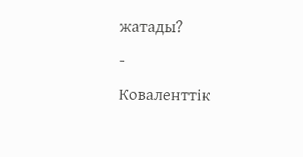жатады?
-
Коваленттік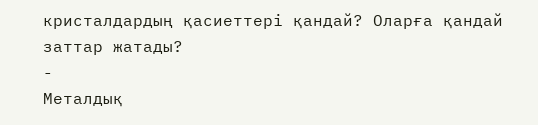кристалдардың қасиеттері қандай? Оларға қандай заттар жатады?
-
Металдық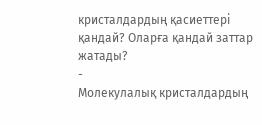кристалдардың қасиеттері қандай? Оларға қандай заттар жатады?
-
Молекулалық кристалдардың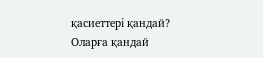қасиеттері қандай? Оларға қандай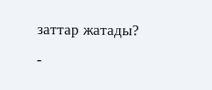заттар жатады?
-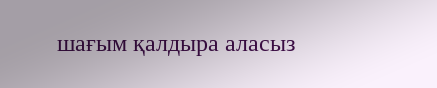шағым қалдыра аласыз